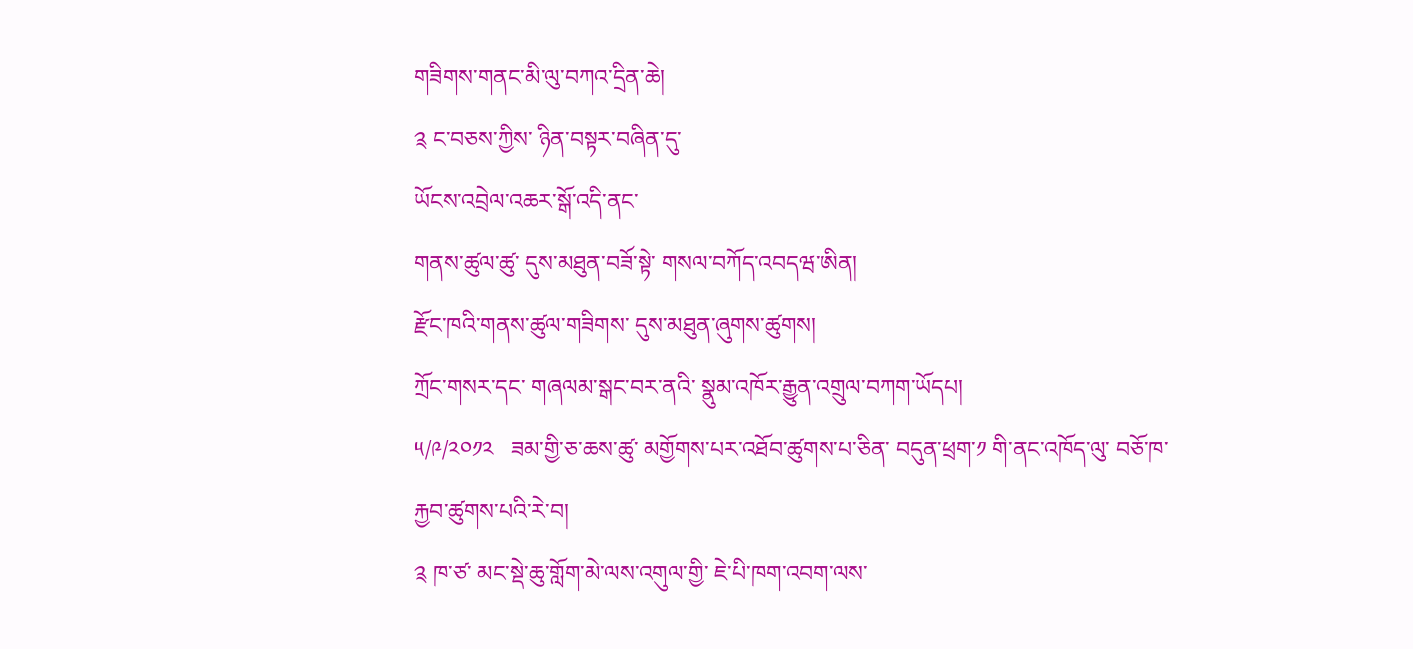གཟིགས་གནང་མི་ལུ་བཀའ་དྲིན་ཆེ།
༉ ང་བཅས་ཀྱིས་ ཉིན་བསྟར་བཞིན་དུ་
ཡོངས་འབྲེལ་འཆར་སྒོ་འདི་ནང་
གནས་ཚུལ་ཚུ་ དུས་མཐུན་བཟོ་སྟེ་ གསལ་བཀོད་འབདཝ་ཨིན།
རྫོང་ཁའི་གནས་ཚུལ་གཟིགས་ དུས་མཐུན་ཞུགས་ཚུགས།
ཀྲོང་གསར་དང་ གཞལམ་སྒང་བར་ནའི་ སྣུམ་འཁོར་རྒྱུན་འགྲུལ་བཀག་ཡོདཔ།
༥/༩/༢༠༡༢   ཟམ་གྱི་ཅ་ཆས་ཚུ་ མགྱོགས་པར་འཐོབ་ཚུགས་པ་ཅིན་ བདུན་ཕྲག་༡ གི་ནང་འཁོད་ལུ་ བཅོ་ཁ་རྐྱབ་ཚུགས་པའི་རེ་བ།
༉ ཁ་ཙ་ མང་སྡེ་ཆུ་གློག་མེ་ལས་འགུལ་གྱི་ ཇེ་པི་ཁག་འབག་ལས་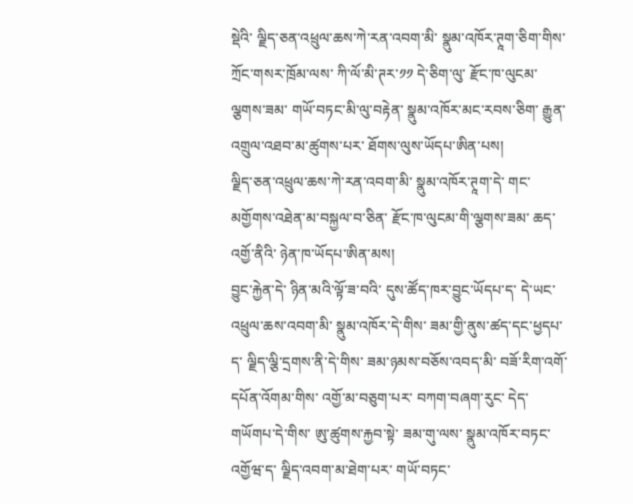སྡེའི་ ལྗིད་ཅན་འཕྲུལ་ཆས་ཀེ་རན་འབག་མི་ སྣུམ་འཁོར་ཊཱག་ཅིག་གིས་ ཀྲོང་གསར་ཁྲོམ་ལས་ ཀི་ལོ་མི་ཊར་༡༡ དེ་ཅིག་ལུ་ རྫོང་ཁ་ལུངམ་ལྕགས་ཟམ་ གཡོ་བཏང་མི་ལུ་བརྟེན་ སྣུམ་འཁོར་མང་རབས་ཅིག་ རྒྱུན་འགྲུལ་འཐབ་མ་ཚུགས་པར་ ཐོགས་ལུས་ཡོདཔ་ཨིན་པས།
ལྗིད་ཅན་འཕྲུལ་ཆས་ཀེ་རན་འབག་མི་ སྣུམ་འཁོར་ཊཱག་དེ་ གང་མགྱོགས་འཐེན་མ་བསྐྱལ་བ་ཅིན་ རྫོང་ཁ་ལུངམ་གི་ལྕགས་ཟམ་ ཆད་འགྱོ་ནིའི་ ཉེན་ཁ་ཡོདཔ་ཨིན་མས།
བྱུང་རྐྱེན་དེ་ ཉིན་མའི་ལྟོ་ཟ་བའི་ དུས་ཚོད་ཁར་བྱུང་ཡོདཔ་ད་ དེ་ཡང་ འཕྲུལ་ཆས་འབག་མི་ སྣུམ་འཁོར་དེ་གིས་ ཟམ་གྱི་ནུས་ཚད་དང་ཕྱདཔ་ད་ ལྗིད་ལྕི་དྲགས་ནི་དེ་གིས་ ཟམ་ཉམས་བཅོས་འབད་མི་ བཟོ་རིག་འགོ་དཔོན་འོགམ་གིས་ འགྱོ་མ་བཅུག་པར་ བཀག་བཞག་རུང་ དེད་གཡོགཔ་དེ་གིས་ ཨུ་ཚུགས་རྐྱབ་སྟེ་ ཟམ་གུ་ལས་ སྣུམ་འཁོར་བཏང་འགྱོཝ་ད་ ལྗིད་འབག་མ་ཐེག་པར་ གཡོ་བཏང་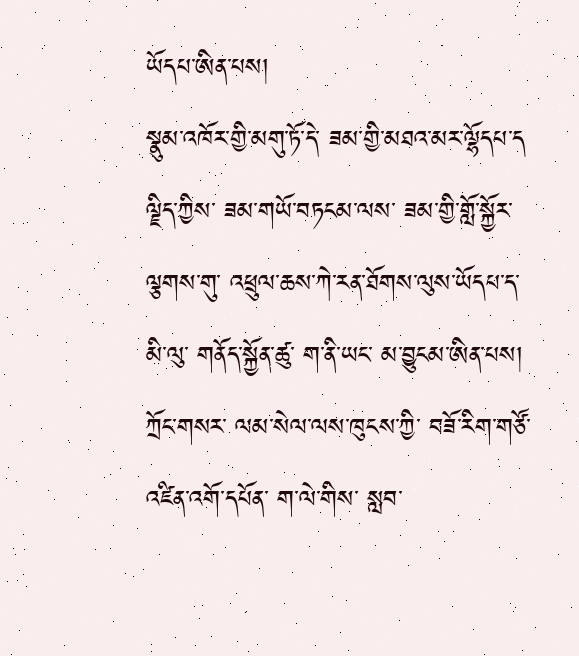ཡོདཔ་ཨིན་པས།
སྣུམ་འཁོར་གྱི་མགུ་ཏོ་དེ་ ཟམ་གྱི་མཐའ་མར་ལྷོདཔ་ད ལྗིད་ཀྱིས་ ཟམ་གཡོ་བཏངམ་ལས་ ཟམ་གྱི་གློ་སྐྱོར་ལྕགས་གུ་ འཕྲུལ་ཆས་ཀེ་རན་ཐོགས་ལུས་ཡོདཔ་ད་ མི་ལུ་ གནོད་སྐྱོན་ཚུ་ ག་ནི་ཡང་ མ་བྱུངམ་ཨིན་པས།
ཀྲོང་གསར་ ལམ་སེལ་ལས་ཁུངས་ཀྱི་ བཟོ་རིག་གཙོ་འཛིན་འགོ་དཔོན་ ག་ལེ་གིས་ སླབ་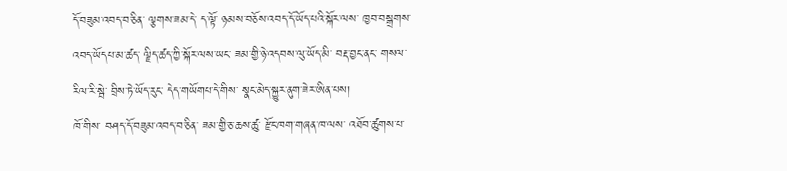དོ་བཟུམ་འབད་བ་ཅིན་ ལྕགས་ཟམ་དེ་ ད་ལྟོ་ ཉམས་བཅོས་འབད་དོ་ཡོད་པའི་སྐོར་ལས་ ཁྱབ་བསྒྲགས་འབད་ཡོདཔ་མ་ཚད་ ལྗིད་ཚད་ཀྱི་སྐོར་ལས་ཡང་ ཟམ་གྱི་ཉེ་འདབས་ལུ་ཡོད་མི་ བརྡ་བྱང་ནང་ གསལ་རིལ་རི་སྦེ་ བྲིས་ཏེ་ཡོད་རུང་ དེད་གཡོགཔ་དེ་གིས་ སྣང་མེད་སྐྱུར་ནུག་ཟེར་ཨིན་པས།
ཁོ་གིས་ བཤད་དོ་བཟུམ་འབད་བ་ཅིན་ ཟམ་གྱི་ཅ་ཆས་ཚུ་ རྫོང་ཁག་གཞན་ཁ་ལས་ འཐོབ་ཚུགས་པ་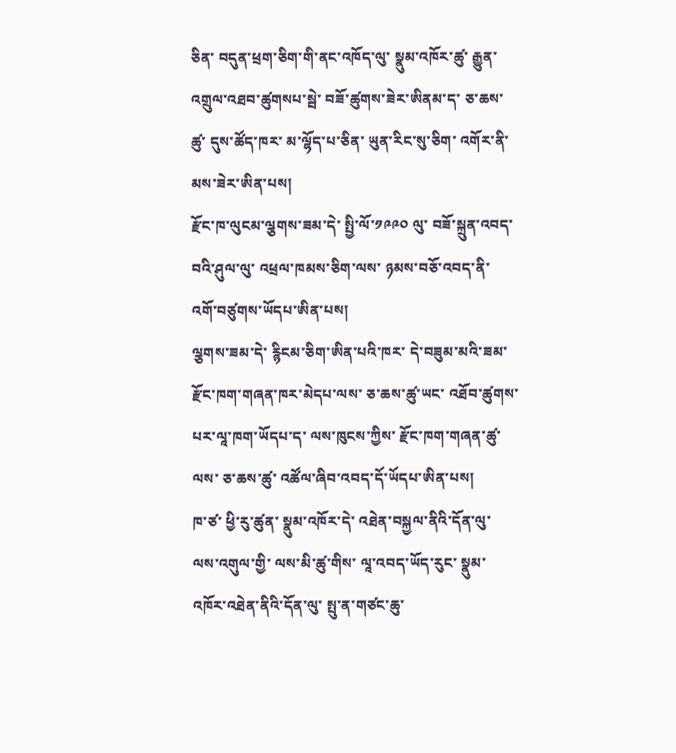ཅིན་ བདུན་ཕྲག་ཅིག་གི་ནང་འཁོད་ལུ་ སྣུམ་འཁོར་ཚུ་ རྒྱུན་འགྲུལ་འཐབ་ཚུགསཔ་སྦེ་ བཟོ་ཚུགས་ཟེར་ཨིནམ་ད་ ཅ་ཆས་ཚུ་ དུས་ཚོད་ཁར་ མ་ལྷོད་པ་ཅིན་ ཡུན་རིང་སུ་ཅིག་ འགོར་ནི་མས་ཟེར་ཨིན་པས།
རྫོང་ཁ་ལུངམ་ལྕགས་ཟམ་དེ་ སྤྱི་ལོ་༡༩༩༠ ལུ་ བཟོ་སྐྲུན་འབད་བའི་ཤུལ་ལུ་ འཕྲལ་ཁམས་ཅིག་ལས་ ཉམས་བཅོ་འབད་ནི་ འགོ་བཙུགས་ཡོདཔ་ཨིན་པས།
ལྕགས་ཟམ་དེ་ རྙིངམ་ཅིག་ཨིན་པའི་ཁར་ དེ་བཟུམ་མའི་ཟམ་ རྫོང་ཁག་གཞན་ཁར་མེདཔ་ལས་ ཅ་ཆས་ཚུ་ཡང་ འཐོབ་ཚུགས་པར་ལཱ་ཁག་ཡོདཔ་ད་ ལས་ཁུངས་ཀྱིས་ རྫོང་ཁག་གཞན་ཚུ་ལས་ ཅ་ཆས་ཚུ་ འཚོལ་ཞིབ་འབད་དོ་ཡོདཔ་ཨིན་པས།
ཁ་ཙ་ ཕྱི་རུ་ཚུན་ སྣུམ་འཁོར་དེ་ འཐེན་བསྐྱལ་ནིའི་དོན་ལུ་ ལས་འགུལ་གྱི་ ལས་མི་ཚུ་གིས་ ལཱ་འབད་ཡོད་རུང་ སྣུམ་འཁོར་འཐེན་ནིའི་དོན་ལུ་ སྤུ་ན་གཙང་ཆུ་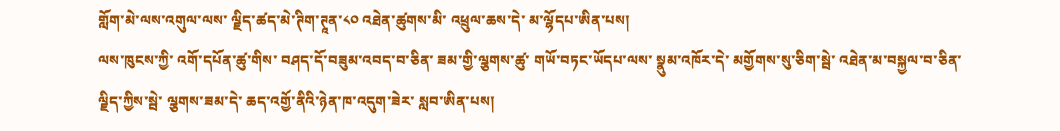གློག་མེ་ལས་འགུལ་ལས་ ལྗིད་ཚད་མེ་ཊིག་ཊཱན་༨༠ འཐེན་ཚུགས་མི་ འཕྲུལ་ཆས་དེ་ མ་ལྷོདཔ་ཨིན་པས།
ལས་ཁུངས་ཀྱི་ འགོ་དཔོན་ཚུ་གིས་ བཤད་དོ་བཟུམ་འབད་བ་ཅིན་ ཟམ་གྱི་ལྕགས་ཚུ་ གཡོ་བཏང་ཡོདཔ་ལས་ སྣུམ་འཁོར་དེ་ མགྱོགས་སུ་ཅིག་སྦེ་ འཐེན་མ་བསྐྱལ་བ་ཅིན་ ལྗིད་ཀྱིས་སྦེ་ ལྕགས་ཟམ་དེ་ ཆད་འགྱོ་ནིའི་ཉེན་ཁ་འདུག་ཟེར་ སླབ་ཨིན་པས།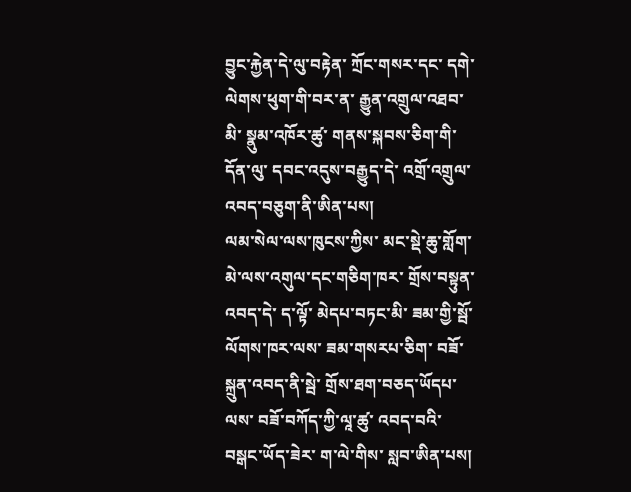བྱུང་རྐྱེན་དེ་ལུ་བརྟེན་ ཀྲོང་གསར་དང་ དགེ་ལེགས་ཕུག་གི་བར་ན་ རྒྱུན་འགྲུལ་འཐབ་མི་ སྣུམ་འཁོར་ཚུ་ གནས་སྐབས་ཅིག་གི་དོན་ལུ་ དབང་འདུས་བརྒྱུད་དེ་ འགྲོ་འགྲུལ་འབད་བཅུག་ནི་ཨིན་པས།
ལམ་སེལ་ལས་ཁུངས་ཀྱིས་ མང་སྡེ་ཆུ་གློག་མེ་ལས་འགུལ་དང་གཅིག་ཁར་ གྲོས་བསྟུན་འབད་དེ་ ད་ལྟོ་ མེདཔ་བཏང་མི་ ཟམ་གྱི་སྦོ་ལོགས་ཁར་ལས་ ཟམ་གསརཔ་ཅིག་ བཟོ་སྐྲུན་འབད་ནི་སྦེ་ གྲོས་ཐག་བཅད་ཡོདཔ་ལས་ བཟོ་བཀོད་ཀྱི་ལཱ་ཚུ་ འབད་བའི་བསྒང་ཡོད་ཟེར་ ག་ལེ་གིས་ སླབ་ཨིན་པས།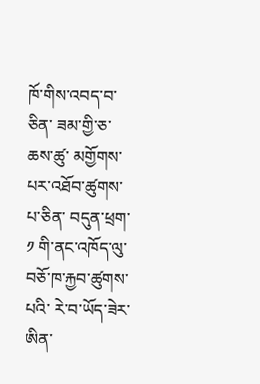ཁོ་གིས་འབད་བ་ཅིན་ ཟམ་གྱི་ཅ་ཆས་ཚུ་ མགྱོགས་པར་འཐོབ་ཚུགས་པ་ཅིན་ བདུན་ཕྲག་༡ གི་ནང་འཁོད་ལུ་ བཅོ་ཁ་རྐྱབ་ཚུགས་པའི་ རེ་བ་ཡོད་ཟེར་ ཨིན་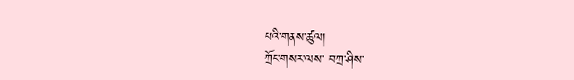པའི་གནས་ཚུལ།
ཀྲོང་གསར་ལས་ བཀྲ་ཤིས་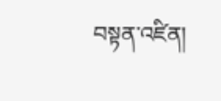བསྟན་འཛིན།